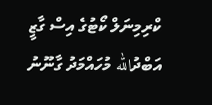ކްރިމިނަލް ކޯޓުގެ އިސް ގާޒީ އަބްދުالله މުހައްމަދު ގާނޫނު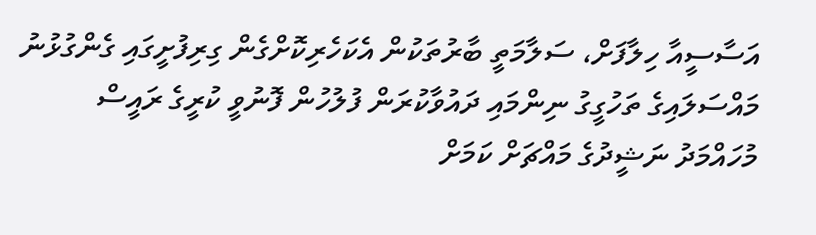އަސާސީއާ ހިލާފަށް، ސަލާމަތީ ބާރުތަކުން އެކަހެރިކޮށްގެން ގިރިފުށީގައި ގެންގުޅުނު މައްސަލައިގެ ތަހުގީގު ނިންމައި ދައުވާކުރަން ފުލުހުން ފޮނުވީ ކުރީގެ ރައީސް މުހައްމަދު ނަޝީދުގެ މައްޗަށް ކަމަށް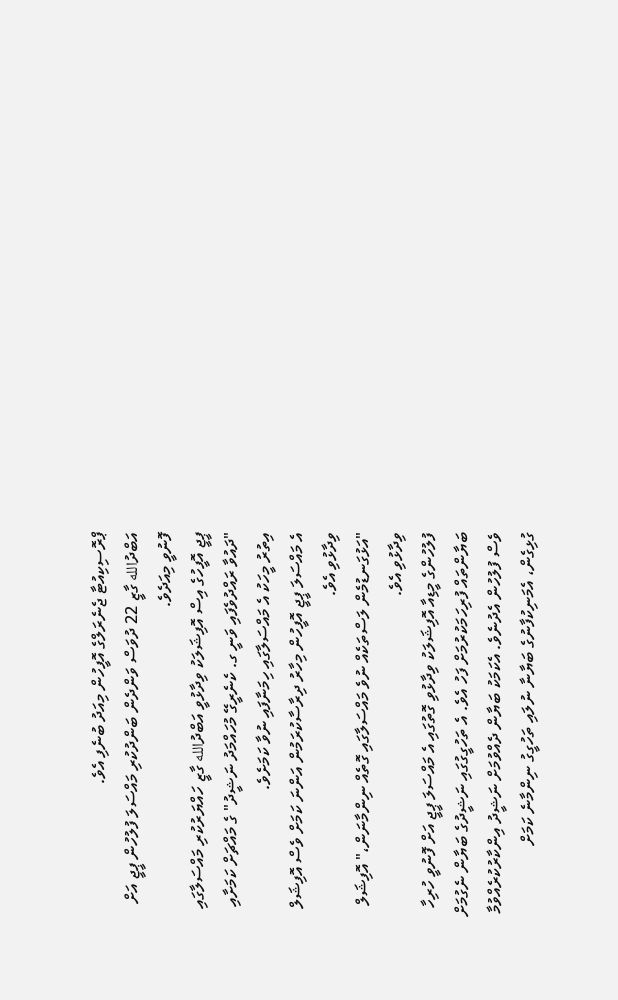ޕްރޮސިކިއުޓާ ޖެނެރަލްގެ އޮފީހުން މިއަދު ބުނެފި އެވެ.
އަބްދުالله ގާޒީ 22 ދުވަސް ވަންދެން ބަންދުކުރި މައްސަލަ ފުލުހުން ޕީޖީ އަށް ފޮނުވީ މިއަދެވެ.
ޕީޖީ އޮފީހުގެ އިސް އޮފިޝަލަކު ވިދާޅުވީ އަބްދުالله ގާޒީ ހައްޔަރުކުރި މައްސަލާގައި "ދައުވާ ރައްދުވެފައި ވަނީ ގ. ކެނެރީގޭ މުހައްމަދު ނަޝީދު" ގެ މައްޗަށް ކަމަށާއި އިތުރު މީހަކު އެ މައްސަލާގައި ހިމަނާފައި ނުވާ ކަމަށެވެ.
އެ މައްސަލަ ޕީޖީ އޮފީހުން މިހާރު ދިރާސާކުރަމުން އަންނަ ކަމަށް ވެސް އޮފިޝަލް ވިދާޅުވި އެވެ.
"އަޅުގަނޑުމެން ލަސްތަކެއް ނުވެ މައްސަލާގައި ގޮތެއް ނިންމާނަން،" އޮފިޝަލް ވިދާޅުވި އެވެ.
ފުލުހުންގެ މީޑިއާ އޮފިޝަލަކު ވިދާޅުވި ގޮތުގައި އެ މައްސަލަ ޕީޖީ އަށް ފޮނުވީ ހުރިހާ ބަޔާންތައް ފުރިހަމަކުރުމަށް ފަހު އެވެ. އެ ތަހުގީގުގައި ނަޝީދުގެ ބަޔާން ނެގުމަށް ވެސް ފުލުހުން އެދުނެވެ. އެކަމަކު ބަޔާން ދެއްވުމަށް ނަޝީދު އިންކާރުކުރެއްވުމާ ގުޅިގެން، އެމަނިކުފާނުގެ ބަޔާނާ ނުލައި ތަހުގީގު ނިންމާނެ ކަމަށް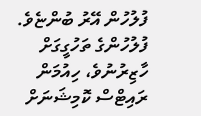ފުލުހުން އޭރު ބުންޏެވެ.
ފުލުހުންގެ ތަހުގީގަށް ހާޒިރުނުވެ، ހިއުމަން ރައިޓްސް ކޮމިޝަނަށް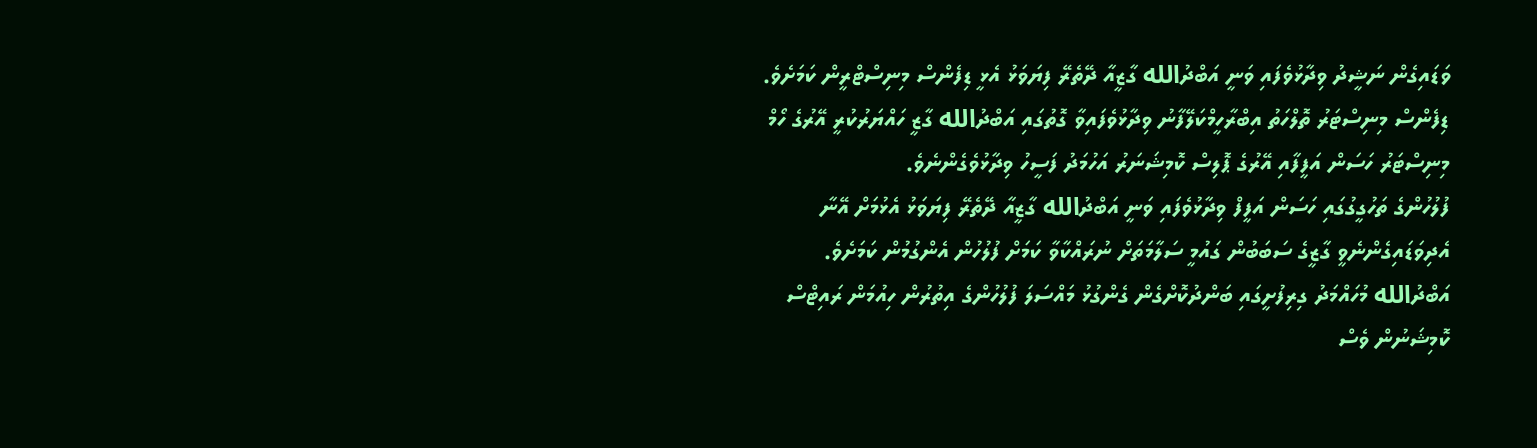ވަޑައިގެން ނަޝީދު ވިދާޅުވެފައި ވަނީ އަބްދުالله ގާޒީއާ ދޭތެރޭ ފިޔަވަޅު އެޅީ ޑިފެންސް މިނިސްޓްރީން ކަމަށެވެ. ޑިފެންސް މިނިސްޓަރު ތޮލްހަތު އިބްރާހީމްކަލޭފާނު ވިދާޅުވެފައިވާ ގޮތުގައި އަބްދުالله ގާޒީ ހައްޔަރުކުރީ އޭރުގެ ހޯމް މިނިސްޓަރު ހަސަން އަފީފާއި އޭރުގެ ޕޮލިސް ކޮމިޝަނަރު އަހުމަދު ފަސީހު ވިދާޅުވެގެންނެވެ.
ފުލުހުންގެ ތަހުގީގުގައި ހަސަން އަފީފް ވިދާޅުވެފައި ވަނީ އަބްދުالله ގާޒީއާ ދޭތެރޭ ފިޔަވަޅު އެޅުމަށް އޭނާ އެދިވަޑައިގެންނެވީ ގާޒީގެ ސަބަބުން ގައުމީ ސަލާމަތަށް ނުރައްކާވާ ކަމަށް ފުލުހުން އެންގުމުން ކަމަށެވެ.
އަބްދުالله މުހައްމަދު ގިރިފުށީގައި ބަންދުކޮށްގެން ގެންގުޅު މައްސަލަ ފުލުހުންގެ އިތުރުން ހިއުމަން ރައިޓްސް ކޮމިޝަނުން ވެސް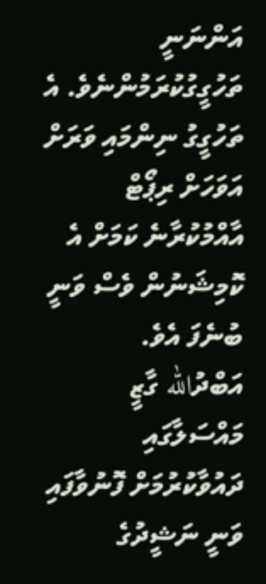އަންނަނީ ތަހުގީގުކުރަމުންނެވެ. އެ ތަހުގީގު ނިންމައި ވަރަށް އަވަހަށް ރިޕޯޓް އާއްމުކުރާނެ ކަމަށް އެ ކޮމިޝަނުން ވެސް ވަނީ ބުނެފަ އެވެ.
އަބްދުالله ގާޒީ މައްސަލާގައި ދައުވާކުރުމަށް ފޮނުވާފައި ވަނީ ނަޝީދުގެ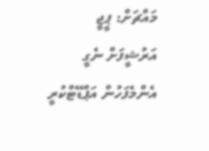މައްޗަށް: ޕީޖީ
އަރުޝީފަށް ނެގީ
އެންމެފަހުން އަޕްޑޭޓްކުރީ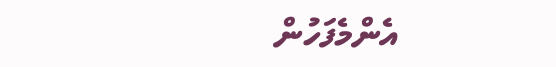އެންމެފަހުން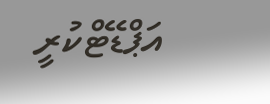އަޕްޑޭޓްކުރީ